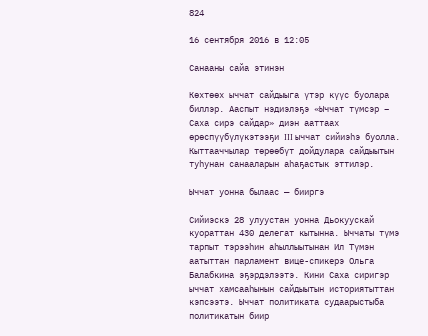824

16 сентября 2016 в 12:05

Санааны сайа этинэн

Көхтөөх ыччат сайдыыга үтэр күүс буолара биллэр. Ааспыт нэдиэлэҕэ «Ыччат түмсэр – Саха сирэ сайдар» диэн ааттаах өрөспүүбүлүкэтээҕи III ыччат сийиэһэ буолла. Кыттааччылар төрөөбүт дойдулара сайдыытын туһунан санааларын аһаҕастык эттилэр.

Ыччат уонна былаас — бииргэ

Сийиэскэ 28 улуустан уонна Дьокуускай куораттан 430 делегат кытынна. Ыччаты түмэ тарпыт тэрээһин аһыллыытынан Ил Түмэн аатыттан парламент вице-спикерэ Ольга Балабкина эҕэрдэлээтэ. Кини Саха сиригэр ыччат хамсааһынын сайдыытын историятыттан кэпсээтэ. Ыччат политиката судаарыстыба политикатын биир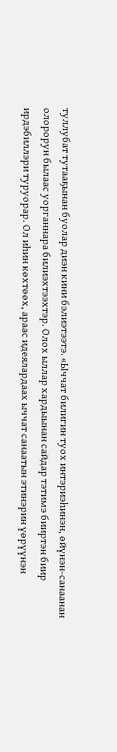туллубат тутааҕынан буолар диэн кини бэлиэтээтэ. «Ыччат билигин туох интэриэһинэн, өйүнэн-санаанан олорорун былаас уорганнара билиэхтээхтэр. Олох ыллар хардыынан сайдар тэтимэ бииртэн биир ирдэбиллэри туруорар. Ол иһин көхтөөх, араас идеялардаах ыччат санаатын этинэрин үөрүүнэн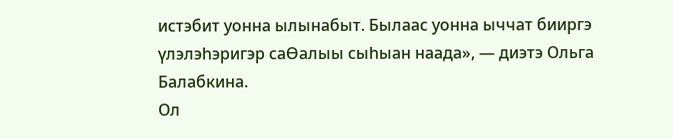истэбит уонна ылынабыт. Былаас уонна ыччат бииргэ үлэлэһэригэр саӨалыы сыһыан наада», — диэтэ Ольга Балабкина.
Ол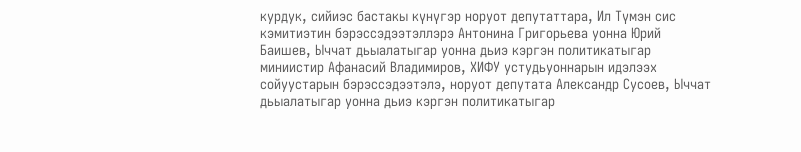курдук, сийиэс бастакы күнүгэр норуот депутаттара, Ил Түмэн сис кэмитиэтин бэрэссэдээтэллэрэ Антонина Григорьева уонна Юрий Баишев, Ыччат дьыалатыгар уонна дьиэ кэргэн политикатыгар миниистир Афанасий Владимиров, ХИФУ устудьуоннарын идэлээх сойуустарын бэрэссэдээтэлэ, норуот депутата Александр Сусоев, Ыччат дьыалатыгар уонна дьиэ кэргэн политикатыгар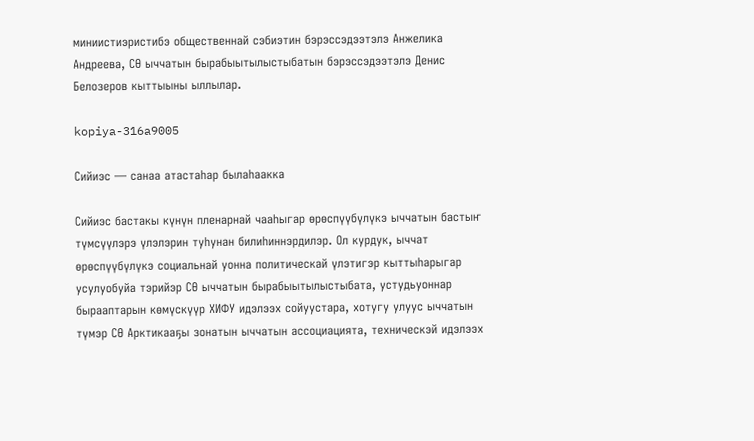миниистиэристибэ общественнай сэбиэтин бэрэссэдээтэлэ Анжелика Андреева, CӨ ыччатын бырабыытылыстыбатын бэрэссэдээтэлэ Денис Белозеров кыттыыны ыллылар.

kopiya-316a9005

Сийиэс — санаа атастаһар былаһаакка

Сийиэс бастакы күнүн пленарнай чааһыгар өрөспүүбүлүкэ ыччатын бастыҥ түмсүүлэрэ үлэлэрин туһунан билиһиннэрдилэр. Ол курдук, ыччат өрөспүүбүлүкэ социальнай уонна политическай үлэтигэр кыттыһарыгар усулуобуйа тэрийэр CӨ ыччатын бырабыытылыстыбата, устудьуоннар бырааптарын көмүскүүр ХИФУ идэлээх сойуустара, хотугу улуус ыччатын түмэр CӨ Арктикааҕы зонатын ыччатын ассоциацията, техническэй идэлээх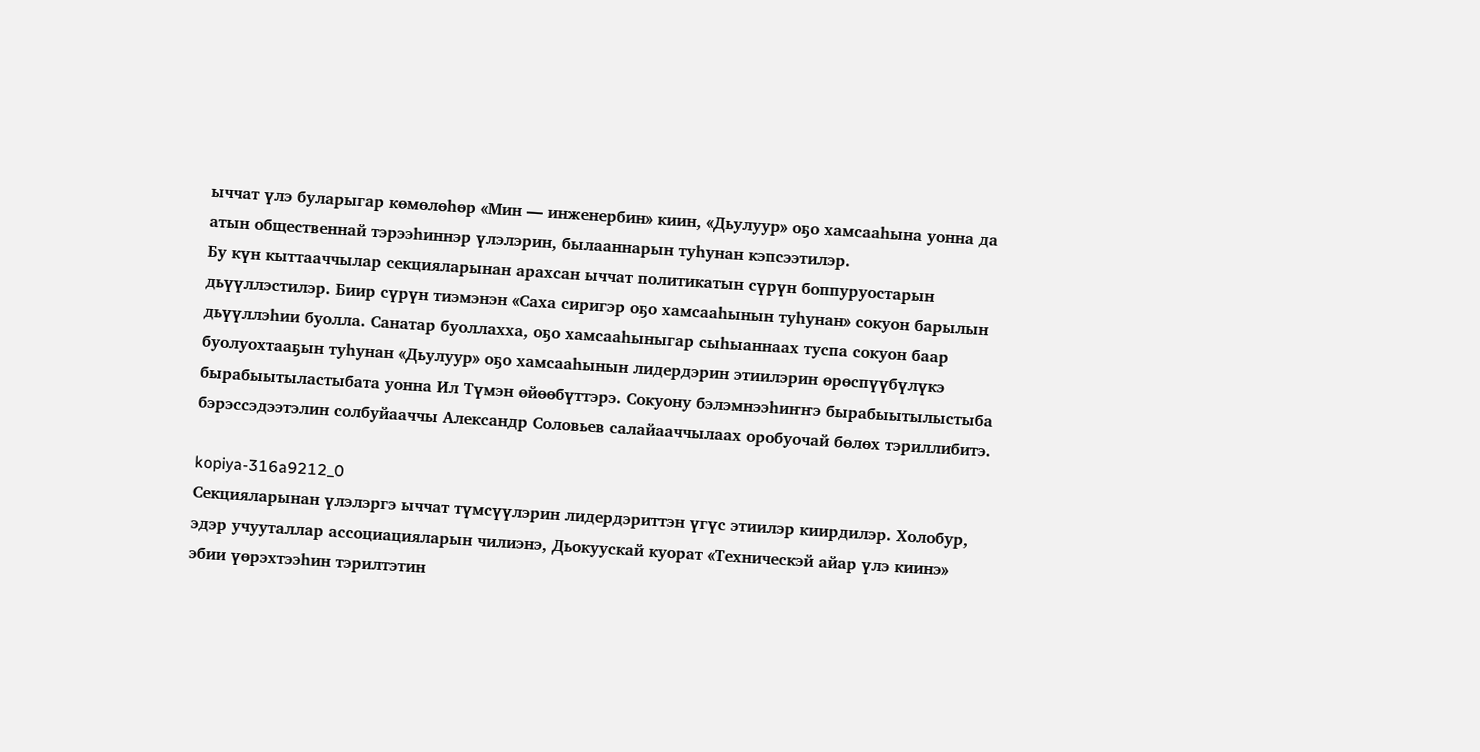ыччат үлэ буларыгар көмөлөһөр «Мин — инженербин» киин, «Дьулуур» оҕо хамсааһына уонна да атын общественнай тэрээһиннэр үлэлэрин, былааннарын туһунан кэпсээтилэр.
Бу күн кыттааччылар секцияларынан арахсан ыччат политикатын сүрүн боппуруостарын дьүүллэстилэр. Биир сүрүн тиэмэнэн «Саха сиригэр оҕо хамсааһынын туһунан» сокуон барылын дьүүллэһии буолла. Санатар буоллахха, оҕо хамсааһыныгар сыһыаннаах туспа сокуон баар буолуохтааҕын туһунан «Дьулуур» оҕо хамсааһынын лидердэрин этиилэрин өрөспүүбүлүкэ бырабыытыластыбата уонна Ил Түмэн өйөөбүттэрэ. Сокуону бэлэмнээһиҥҥэ бырабыытылыстыба бэрэссэдээтэлин солбуйааччы Александр Соловьев салайааччылаах оробуочай бөлөх тэриллибитэ.

kopiya-316a9212_0
Секцияларынан үлэлэргэ ыччат түмсүүлэрин лидердэриттэн үгүс этиилэр киирдилэр. Холобур, эдэр учууталлар ассоциацияларын чилиэнэ, Дьокуускай куорат «Техническэй айар үлэ киинэ» эбии үөрэхтээһин тэрилтэтин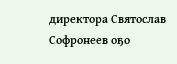директора Святослав Софронеев оҕо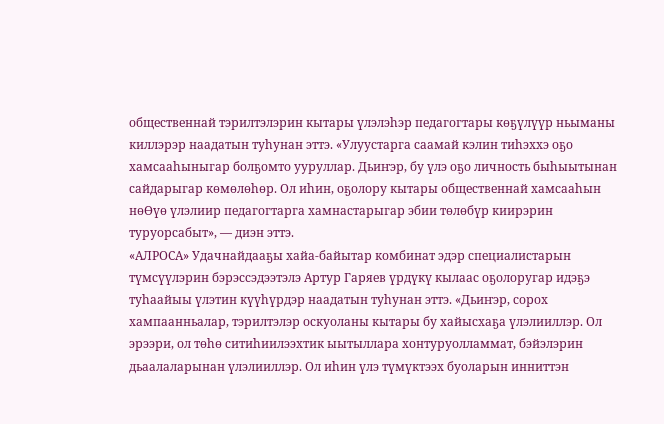общественнай тэрилтэлэрин кытары үлэлэһэр педагогтары көҕүлүүр ньыманы киллэрэр наадатын туһунан эттэ. «Улуустарга саамай кэлин тиһэххэ оҕо хамсааһыныгар болҕомто ууруллар. Дьиҥэр, бу үлэ оҕо личность быһыытынан сайдарыгар көмөлөһөр. Ол иһин, оҕолору кытары общественнай хамсааһын нөӨүө үлэлиир педагогтарга хамнастарыгар эбии төлөбүр киирэрин туруорсабыт», — диэн эттэ.
«АЛРОСА» Удачнайдааҕы хайа-байытар комбинат эдэр специалистарын түмсүүлэрин бэрэссэдээтэлэ Артур Гаряев үрдүкү кылаас оҕолоругар идэҕэ туһаайыы үлэтин күүһүрдэр наадатын туһунан эттэ. «Дьиҥэр, сорох хампаанньалар, тэрилтэлэр оскуоланы кытары бу хайысхаҕа үлэлииллэр. Ол эрээри, ол төһө ситиһиилээхтик ыытыллара хонтуруолламмат, бэйэлэрин дьаалаларынан үлэлииллэр. Ол иһин үлэ түмүктээх буоларын инниттэн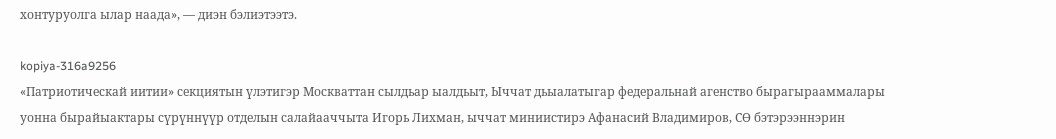хонтуруолга ылар наада», — диэн бэлиэтээтэ.

kopiya-316a9256
«Патриотическай иитии» секциятын үлэтигэр Москваттан сылдьар ыалдьыт, Ыччат дьыалатыгар федеральнай агенство бырагырааммалары уонна бырайыактары сүрүннүүр отделын салайааччыта Игорь Лихман, ыччат миниистирэ Афанасий Владимиров, CӨ бэтэрээннэрин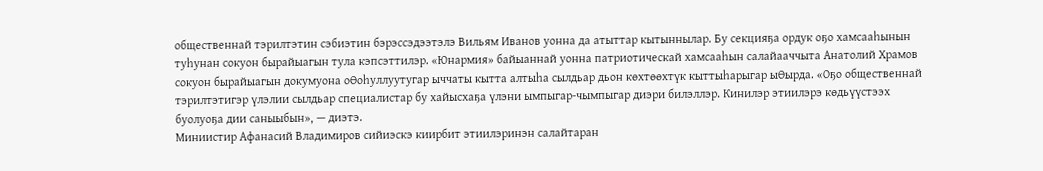общественнай тэрилтэтин сэбиэтин бэрэссэдээтэлэ Вильям Иванов уонна да атыттар кытыннылар. Бу секцияҕа ордук оҕо хамсааһынын туһунан сокуон бырайыагын тула кэпсэттилэр. «Юнармия» байыаннай уонна патриотическай хамсааһын салайааччыта Анатолий Храмов сокуон бырайыагын докумуона оӨоһуллуутугар ыччаты кытта алтыһа сылдьар дьон көхтөөхтүк кыттыһарыгар ыӨырда. «Оҕо общественнай тэрилтэтигэр үлэлии сылдьар специалистар бу хайысхаҕа үлэни ымпыгар-чымпыгар диэри билэллэр. Кинилэр этиилэрэ көдьүүстээх буолуоҕа дии саныыбын», — диэтэ.
Миниистир Афанасий Владимиров сийиэскэ киирбит этиилэринэн салайтаран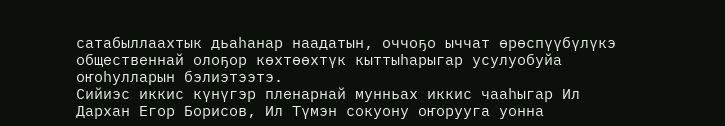сатабыллаахтык дьаһанар наадатын, оччоҕо ыччат өрөспүүбүлүкэ общественнай олоҕор көхтөөхтүк кыттыһарыгар усулуобуйа оҥоһулларын бэлиэтээтэ.
Сийиэс иккис күнүгэр пленарнай мунньах иккис чааһыгар Ил Дархан Егор Борисов, Ил Түмэн сокуону оҥорууга уонна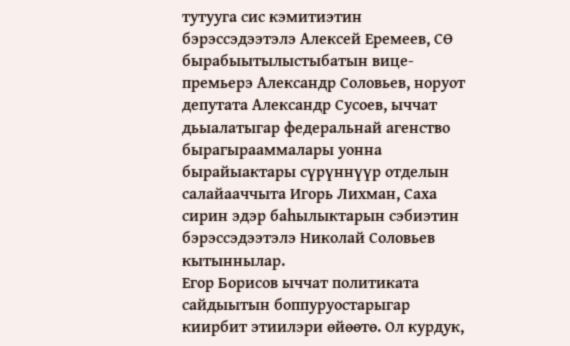тутууга сис кэмитиэтин бэрэссэдээтэлэ Алексей Еремеев, CӨ бырабыытылыстыбатын вице-премьерэ Александр Соловьев, норуот депутата Александр Сусоев, ыччат дьыалатыгар федеральнай агенство бырагырааммалары уонна бырайыактары сүрүннүүр отделын салайааччыта Игорь Лихман, Саха сирин эдэр баһылыктарын сэбиэтин бэрэссэдээтэлэ Николай Соловьев кытыннылар.
Егор Борисов ыччат политиката сайдыытын боппуруостарыгар киирбит этиилэри өйөөтө. Ол курдук,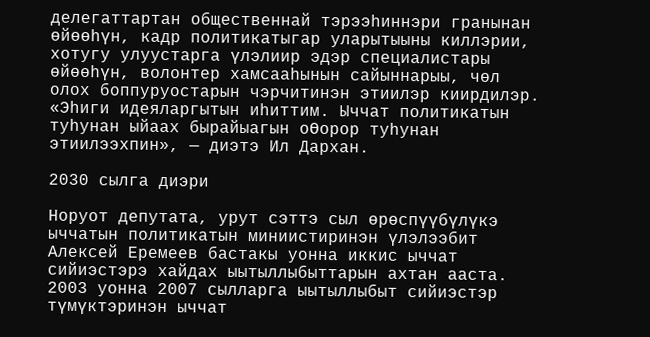делегаттартан общественнай тэрээһиннэри гранынан өйөөһүн, кадр политикатыгар уларытыыны киллэрии, хотугу улуустарга үлэлиир эдэр специалистары өйөөһүн, волонтер хамсааһынын сайыннарыы, чөл олох боппуруостарын чэрчитинэн этиилэр киирдилэр. «Эһиги идеяларгытын иһиттим. Ыччат политикатын туһунан ыйаах бырайыагын оӨорор туһунан этиилээхпин», — диэтэ Ил Дархан.

2030 сылга диэри

Норуот депутата, урут сэттэ сыл өрөспүүбүлүкэ ыччатын политикатын миниистиринэн үлэлээбит Алексей Еремеев бастакы уонна иккис ыччат сийиэстэрэ хайдах ыытыллыбыттарын ахтан ааста. 2003 уонна 2007 сылларга ыытыллыбыт сийиэстэр түмүктэринэн ыччат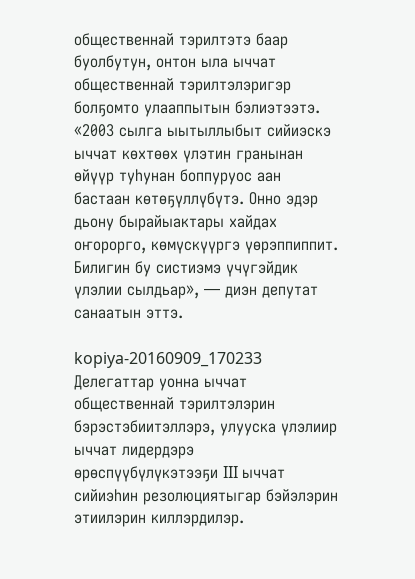общественнай тэрилтэтэ баар буолбутун, онтон ыла ыччат общественнай тэрилтэлэригэр болҕомто улааппытын бэлиэтээтэ. «2003 сылга ыытыллыбыт сийиэскэ ыччат көхтөөх үлэтин гранынан өйүүр туһунан боппуруос аан бастаан көтөҕүллүбүтэ. Онно эдэр дьону бырайыактары хайдах оҥорорго, көмүскүүргэ үөрэппиппит. Билигин бу систиэмэ үчүгэйдик үлэлии сылдьар», — диэн депутат санаатын эттэ.

kopiya-20160909_170233
Делегаттар уонна ыччат общественнай тэрилтэлэрин бэрэстэбиитэллэрэ, улууска үлэлиир ыччат лидердэрэ өрөспүүбүлүкэтээҕи III ыччат сийиэһин резолюциятыгар бэйэлэрин этиилэрин киллэрдилэр.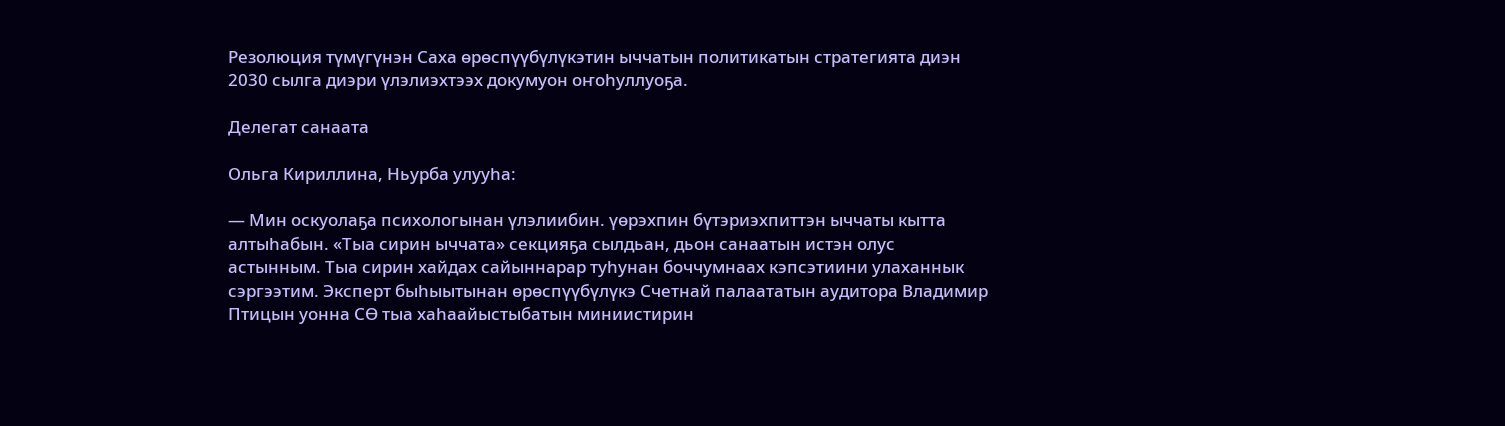Резолюция түмүгүнэн Саха өрөспүүбүлүкэтин ыччатын политикатын стратегията диэн 2030 сылга диэри үлэлиэхтээх докумуон оҥоһуллуоҕа.

Делегат санаата

Ольга Кириллина, Ньурба улууһа:

— Мин оскуолаҕа психологынан үлэлиибин. үөрэхпин бүтэриэхпиттэн ыччаты кытта алтыһабын. «Тыа сирин ыччата» секцияҕа сылдьан, дьон санаатын истэн олус астынным. Тыа сирин хайдах сайыннарар туһунан боччумнаах кэпсэтиини улаханнык сэргээтим. Эксперт быһыытынан өрөспүүбүлүкэ Счетнай палаататын аудитора Владимир Птицын уонна CӨ тыа хаһаайыстыбатын миниистирин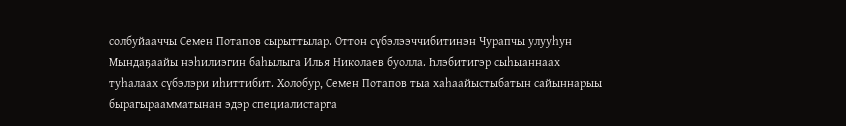солбуйааччы Семен Потапов сырыттылар. Оттон сүбэлээччибитинэн Чурапчы улууһун Мындаҕаайы нэһилиэгин баһылыга Илья Николаев буолла. Һлэбитигэр сыһыаннаах туһалаах сүбэлэри иһиттибит. Холобур, Семен Потапов тыа хаһаайыстыбатын сайыннарыы бырагыраамматынан эдэр специалистарга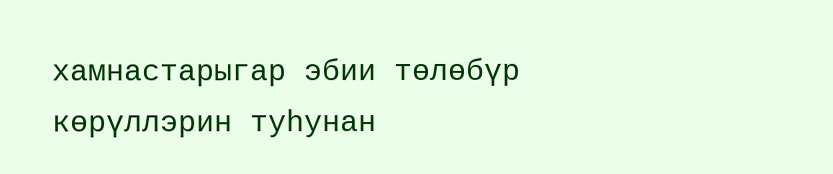хамнастарыгар эбии төлөбүр көрүллэрин туһунан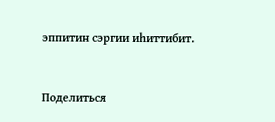эппитин сэргии иһиттибит.



Поделиться